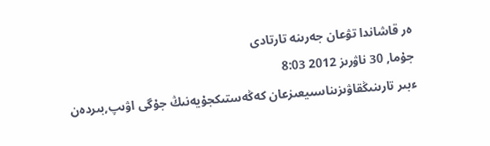ەر قاشاندا تۋعان جەرىنە تارتادى
جۇما, 30 ناۋرىز 2012 8:03
ءبىر تارىنىڭقاۋىزىناسىيعىزعان كەڭەستىكجۇيەنىڭ جۇگى اۋىپ,بىردەن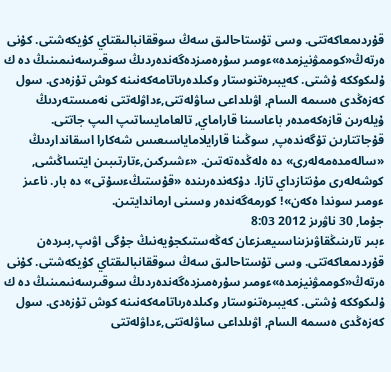قۇردىمعاكەتتى. وسى تۇستاحالىق سەڭ سوققانبالىقتاي كۇيكەشتى. كۇنى ەرتەڭ«كوممۋنيزمدە»ءومىر سۇرەمىزدەگەندەردىڭ سوقىرسەنىمىنىڭ دە ك ۇلىكوككە ۇشتى. كەيبىرەتنوستار وكىلدەرىاتامەكەنىنە كوش تۇزەدى. سول كەزەڭدى ەسىمە السام, اۋىلداعى ساۋلەتتى,ءداۋلەتتى نەمىستەردىڭ ۇيلەرىن قازەكەمدەر باعاسىنا قاراماي, تالعامايساتىپ الىپ جاتتى. قۇجاتتارىن تۇگەندەپ, سوڭىنا قارايلاماياسىعىس شەكارا اسقانداردىڭ «سالەمدەمەلەرى» دە ەلەڭدەتەتىن. «ءشىركىن,ءتارتىبىن ايتساڭشى, كوشەلەرى مۇنتازداي تازا. دۇكەندەرىندە «قۇستىڭءسۇتى» دە بار. ناعىز ءومىر سوندا ەكەن»! كورمەگەندەر وسىنى ارماندايتىن.
جۇما, 30 ناۋرىز 2012 8:03
ءبىر تارىنىڭقاۋىزىناسىيعىزعان كەڭەستىكجۇيەنىڭ جۇگى اۋىپ,بىردەن قۇردىمعاكەتتى. وسى تۇستاحالىق سەڭ سوققانبالىقتاي كۇيكەشتى. كۇنى ەرتەڭ«كوممۋنيزمدە»ءومىر سۇرەمىزدەگەندەردىڭ سوقىرسەنىمىنىڭ دە ك ۇلىكوككە ۇشتى. كەيبىرەتنوستار وكىلدەرىاتامەكەنىنە كوش تۇزەدى. سول كەزەڭدى ەسىمە السام, اۋىلداعى ساۋلەتتى,ءداۋلەتتى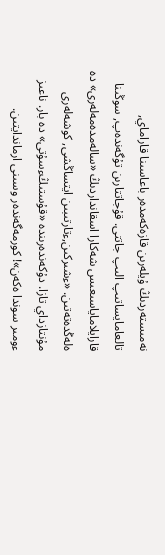نەمىستەردىڭ ۇيلەرىن قازەكەمدەر باعاسىنا قاراماي, تالعامايساتىپ الىپ جاتتى. قۇجاتتارىن تۇگەندەپ, سوڭىنا قارايلاماياسىعىس شەكارا اسقانداردىڭ «سالەمدەمەلەرى» دە ەلەڭدەتەتىن. «ءشىركىن,ءتارتىبىن ايتساڭشى, كوشەلەرى مۇنتازداي تازا. دۇكەندەرىندە «قۇستىڭءسۇتى» دە بار. ناعىز ءومىر سوندا ەكەن»! كورمەگەندەر وسىنى ارماندايتىن.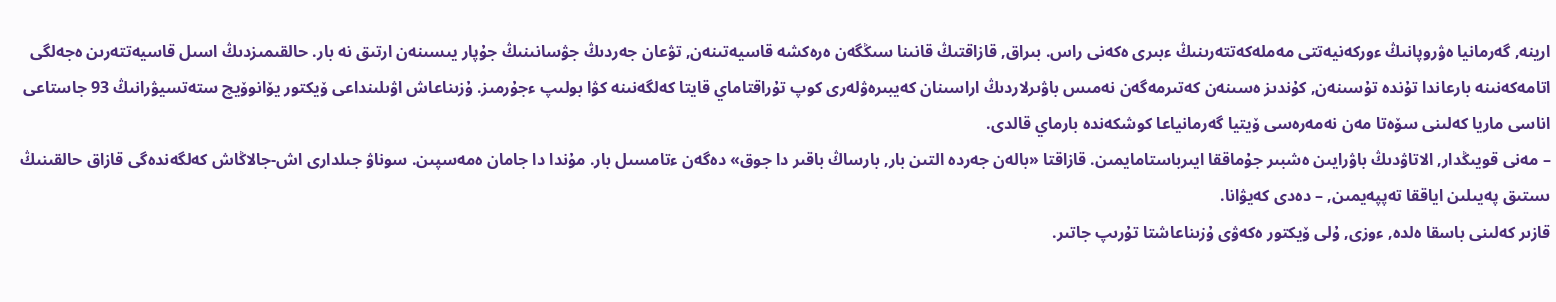ارينە, گەرمانيا ەۋروپانىڭ ءوركەنيەتتى مەملەكەتتەرىنىڭ ءبىرى ەكەنى راس. بىراق, قازاقتىڭ قانىنا سىڭگەن ەرەكشە قاسيەتىنەن, تۋعان جەردىڭ جۋسانىنىڭ جۇپار يىسىنەن ارتىق نە بار. حالقىمىزدىڭ اسىل قاسيەتتەرىن ەجەلگى اتامەكەنىنە بارعاندا تۇندە تۇسىنەن, كۇندىز ەسىنەن كەتىرمەگەن نەمىس باۋىرلاردىڭ اراسىنان كەيبىرەۋلەرى كوپ تۇراقتاماي قايتا كەلگەنىنە كۋا بولىپ ءجۇرمىز. ۇزىناعاش اۋىلىنداعى ۆيكتور يۆانوۆيچ ستەتسيۋرانىڭ 93 جاستاعى اناسى ماريا كەلىنى سۆەتا مەن نەمەرەسى ۆيتيا گەرمانياعا كوشكەندە بارماي قالدى.
– مەنى قويىڭدار, الاتاۋدىڭ باۋرايىن ەشبىر جۇماققا ايىرباستامايمىن. قازاقتا «بالەن جەردە التىن بار, بارساڭ باقىر دا جوق» دەگەن ءتامسىل بار. مۇندا دا جامان ەمەسپىن. سوناۋ جىلدارى اش-جالاڭاش كەلگەندەگى قازاق حالقىنىڭ ىستىق پەيىلىن اياققا تەپپەيمىن, – دەدى كەيۋانا.
قازىر كەلىنى باسقا ەلدە, ءوزى, ۇلى ۆيكتور ەكەۋى ۇزىناعاشتا تۇرىپ جاتىر.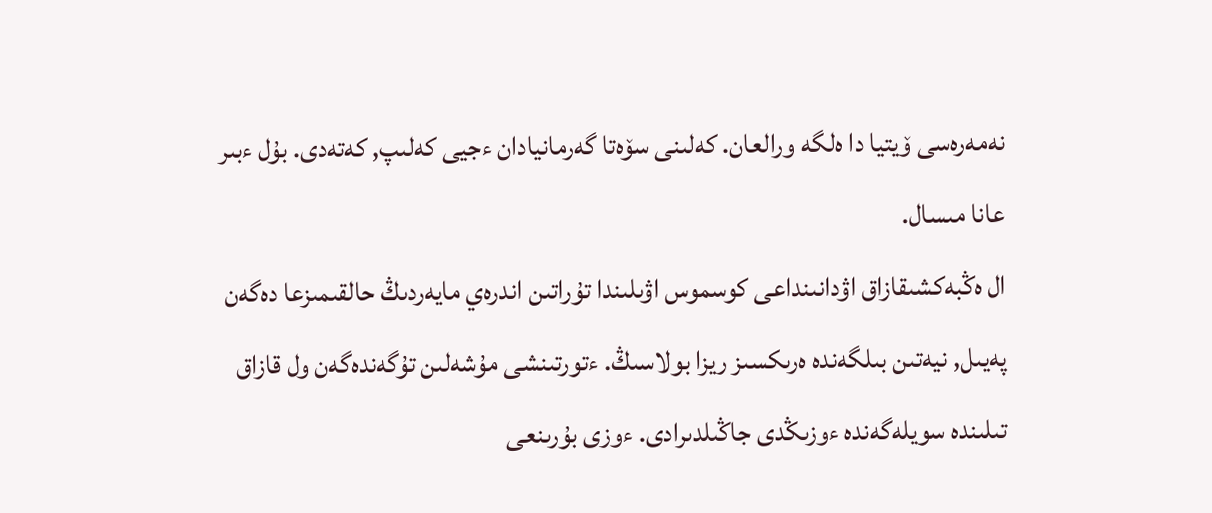نەمەرەسى ۆيتيا دا ەلگە ورالعان. كەلىنى سۆەتا گەرمانيادان ءجيى كەلىپ, كەتەدى. بۇل ءبىر عانا مىسال.
ال ەڭبەكشىقازاق اۋدانىنداعى كوسموس اۋىلىندا تۇراتىن اندرەي مايەردىڭ حالقىمىزعا دەگەن پەيىل, نيەتىن بىلگەندە ەرىكسىز ريزا بولاسىڭ. ءتورتىنشى مۇشەلىن تۇگەندەگەن ول قازاق تىلىندە سويلەگەندە ءوزىڭدى جاڭىلدىرادى. ءوزى بۇرىنعى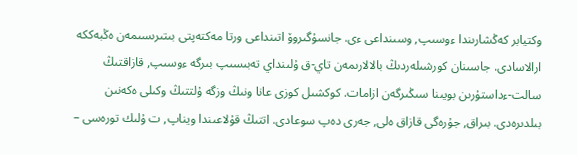وكتيابر كەڭشارىندا ءوسىپ, وسىنداعى ءى. جانسۇگىروۆ اتىنداعى ورتا مەكتەپتى بىتىرىسىمەن ەڭبەككە ارالاسادى. جاسىنان كورشىلەردىڭ بالالارىمەن تاي-ق ۇلىنداي تەبىسىپ بىرگە ءوسىپ, قازاقتىڭ سالت-ءداستۇرىن بويىنا سىڭىرگەن ازامات. كوكشىل كوزى عانا ونىڭ وزگە ۇلتتىڭ وكىلى ەكەنىن بىلدىرەدى. بىراق, جۇرەگى قازاق ەلى, جەرى دەپ سوعادى. اتتىڭ قۇلاعىندا ويناپ, ت ۇلىك تورەسى –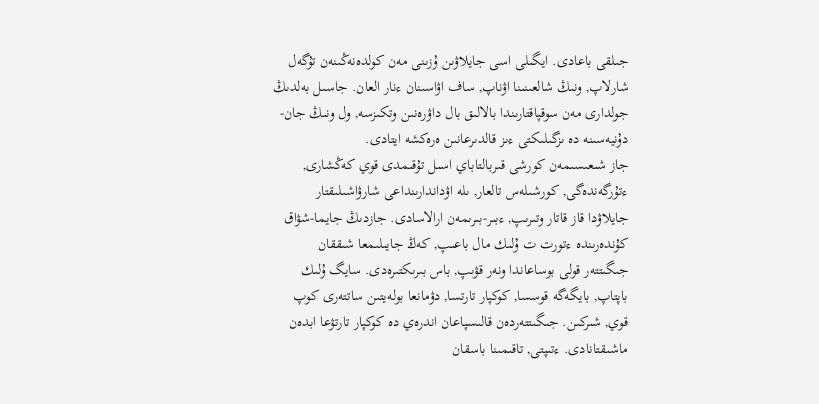جىلقى باعادى. ايگىلى اسى جايلاۋىن ۇزىنى مەن كولدەنەڭىنەن تۇگەل شارلاپ, ونىڭ شالعىنىنا اۋناپ, ساف اۋاسىنان ءنار العان. جاسىل بەلدىڭ جولدارى مەن سوقپاقتارىندا بالالىق بال داۋرەنىن وتكىزسە, ول ونىڭ جان-دۇنيەسىنە دە ىزگىلىكتى ءىز قالدىرعانىن ەرەكشە ايتادى.
جاز شىعىسىمەن كورشى قىربالتاباي اسىل تۇقىمدى قوي كەڭشارى, ءتۇرگەندەگى, كورشىلەس تالعار, ىلە اۋداندارىنداعى شارۋاشىلىقتار جايلاۋدا قاز قاتار وتىرىپ, ءبىر-بىرىمەن ارالاسادى. جازدىڭ جايما-شۋاق كۇندەرىندە ءتورت ت ۇلىك مال باعىپ, كەڭ جايىلىمعا شىققان جىگىتتەر قولى بوساعاندا ونەر قۋىپ, باس بىرىكتىرەدى. سايگ ۇلىك باپتاپ, بايگەگە قوسسا, كوكپار تارتسا, دۋمانعا بولەيتىن ساتتەرى كوپ قوي, شىركىن. جىگىتتەردەن قالىسپاعان اندرەي دە كوكپار تارتۋعا ابدەن ماشىقتانادى. ءتىپتى, تاقىمىنا باسقان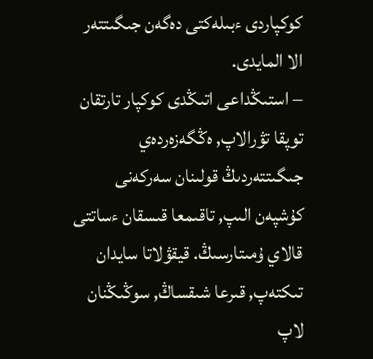كوكپاردى ءبىلەكتى دەگەن جىگىتتەر الا المايدى.
– استىڭداعى اتىڭدى كوكپار تارتقان توپقا تۋرالاپ, ەڭگەزەردەي جىگىتتەردىڭ قولىنان سەركەنى كۇشپەن الىپ, تاقىمعا قىسقان ءساتتى قالاي ۇمىتارسىڭ. قيقۋلاتا سايدان تىكتەپ, قىرعا شىقساڭ, سوڭىڭنان لاپ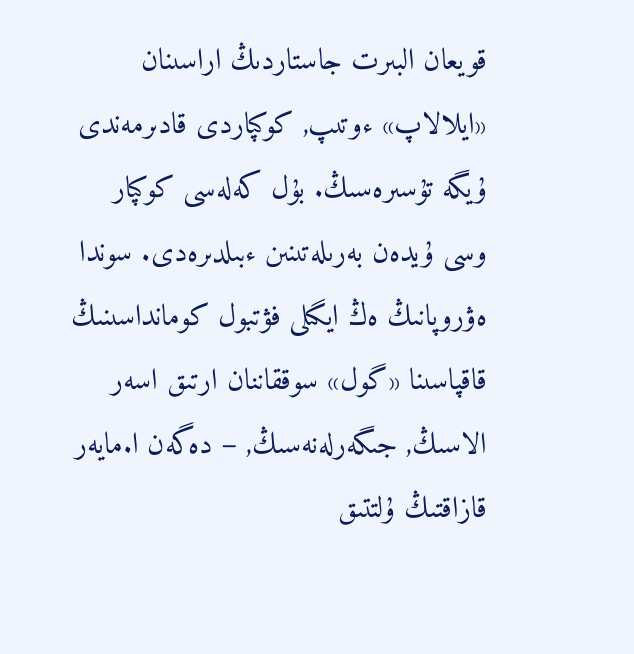قويعان البىرت جاستاردىڭ اراسىنان «ايلالاپ» ءوتىپ, كوكپاردى قادىرمەندى ۇيگە تۇسىرەسىڭ. بۇل كەلەسى كوكپار وسى ۇيدەن بەرىلەتىنىن ءبىلدىرەدى. سوندا ەۋروپانىڭ ەڭ ايگىلى فۋتبول كومانداسىنىڭ قاقپاسىنا «گول» سوققاننان ارتىق اسەر الاسىڭ, جىگەرلەنەسىڭ, – دەگەن ا.مايەر قازاقتىڭ ۇلتتىق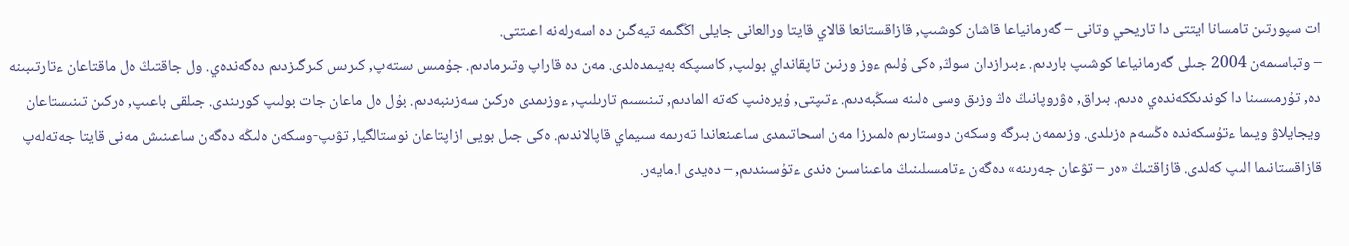ات سپورتىن تامسانا ايتتى دا تاريحي وتانى – گەرمانياعا قاشان كوشىپ, قازاقستانعا قالاي قايتا ورالعانى جايلى اڭگىمە تيەگىن دە اسەرلەنە اعىتتى.
– وتباسىمەن 2004 جىلى گەرمانياعا كوشىپ باردىم. ءبىرازدان سوڭ, ەكى ۇلىم ءوز ورنىن تاپقانداي بولىپ, كاسىپكە بەيىمدەلدى. مەن دە قاراپ وتىرمادىم. جۇمىس ىستەپ, كىرىس كىرگىزدىم دەگەندەي. ول جاقتىڭ ەل ماقتاعان ءتارتىبىنە دە, تۇرمىسىنا دا كوندىككەندەي ەدىم. بىراق, ەۋروپانىڭ ەڭ وزىق وسى ەلىنە سىڭبەدىم. ءتىپتى, ۇيرەنىپ كەتە المادىم, تىنىسىم تارىلىپ, ءوزىمدى ەركىن سەزىنبەدىم. بۇل ەل ماعان جات بولىپ كورىندى. جىلقى باعىپ, ەركىن تىنىستاعان ويجايلاۋ ويىما ءتۇسكەندە ەڭسەم ەزىلدى. وزىممەن بىرگە وسكەن دوستارىم ەلمىرزا مەن اسحاتىمدى ساعىنعاندا تەرىمە سىيماي قاپالاندىم. ەكى جىل بويى ازاپتاعان نوستالگيا, تۋىپ-وسكەن ەلىڭە دەگەن ساعىنىش مەنى قايتا جەتەلەپ قازاقستانىما الىپ كەلدى. قازاقتىڭ «ەر – تۋعان جەرىنە» دەگەن ءتامسىلىنىڭ ماعىناسىن ەندى ءتۇسىندىم, – دەيدى ا.مايەر.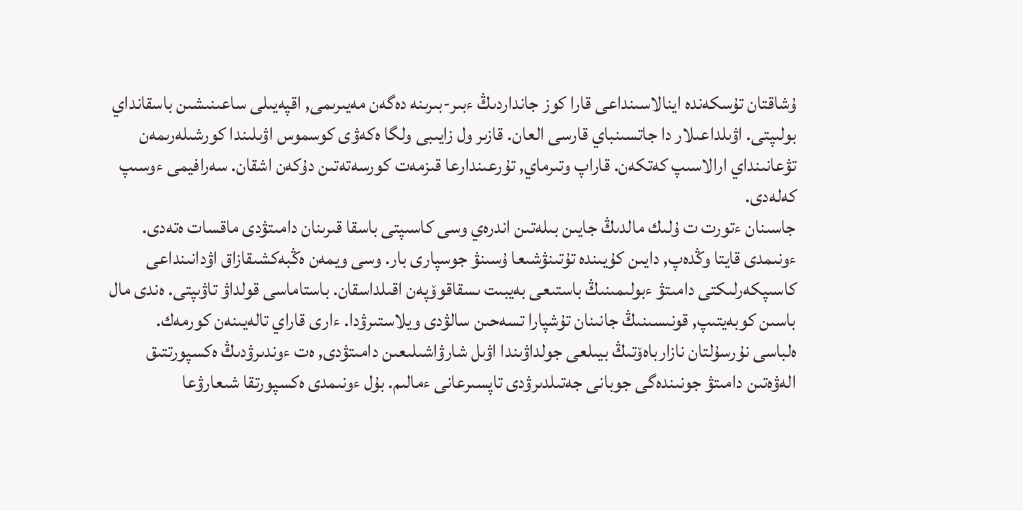ۇشاقتان تۇسكەندە اينالاسىنداعى قارا كوز جانداردىڭ ءبىر-بىرىنە دەگەن مەيىرىمى, اقپەيىلى ساعىنىشىن باسقانداي بولىپتى. اۋىلداعىلار دا جاتسىنباي قارسى العان. قازىر ول زايىبى ولگا ەكەۋى كوسموس اۋىلىندا كورشىلەرىمەن تۋعانىنداي ارالاسىپ كەتكەن. قاراپ وتىرماي, تۇرعىندارعا قىزمەت كورسەتەتىن دۇكەن اشقان. سەرافيمى ءوسىپ كەلەدى.
جاسىنان ءتورت ت ۇلىك مالدىڭ جايىن بىلەتىن اندرەي وسى كاسىپتى باسقا قىرىنان دامىتۋدى ماقسات ەتەدى. ءونىمدى قايتا وڭدەپ, دايىن كۇيىندە تۇتىنۋشىعا ۇسىنۋ جوسپارى بار. وسى ويمەن ەڭبەكشىقازاق اۋدانىنداعى كاسىپكەرلىكتى دامىتۋ ءبولىمىنىڭ باستىعى بەيبىت ىسقاقوۆپەن اقىلداسقان. باستاماسى قولداۋ تاۋىپتى. ەندى مال باسىن كوبەيتىپ, قونىسىنىڭ جانىنان تۇشپارا تسەحىن سالۋدى ويلاستىرۋدا. ءارى قاراي تالەيىنەن كورمەك.
ەلباسى نۇرسۇلتان نازارباەۆتىڭ بيىلعى جولداۋىندا اۋىل شارۋاشىلىعىن دامىتۋدى, ەت ءوندىرۋدىڭ ەكسپورتتىق الەۋەتىن دامىتۋ جونىندەگى جوبانى جەتىلدىرۋدى تاپسىرعانى ءمالىم. بۇل ءونىمدى ەكسپورتقا شىعارۋعا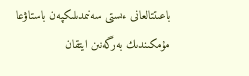باعىتتالعانى ءىستى سەنىمدىلىكپەن باستاۋعا مۇمكىندىك بەرگەنىن ايتقان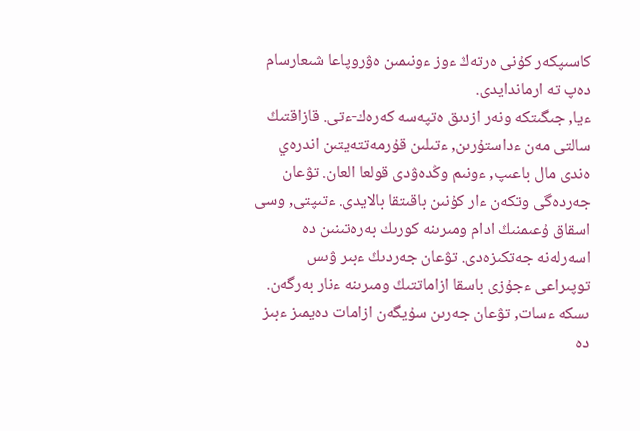كاسىپكەر كۇنى ەرتەڭ ءوز ءونىمىن ەۋروپاعا شىعارسام دەپ تە ارماندايدى.
ءيا, جىگىتكە ونەر ازدىق ەتپەسە كەرەك-ءتى. قازاقتىڭ سالتى مەن ءداستۇرىن, ءتىلىن قۇرمەتتەيتىن اندرەي ەندى مال باعىپ, ءونىم وڭدەۋدى قولعا العان. تۋعان جەردەگى وتكەن ءار كۇنىن باقىتقا بالايدى. ءتىپتى, وسى اسقاق ۇعىمنىڭ ادام ومىرىنە كورىك بەرەتىنىن دە اسەرلەنە جەتكىزەدى. تۋعان جەردىڭ ءبىر ۋىس توپىراعى ءجۇزى باسقا ازاماتتىڭ ومىرىنە ءنار بەرگەن. ىسكە ءسات, تۋعان جەرىن سۇيگەن ازامات دەيمىز ءبىز دە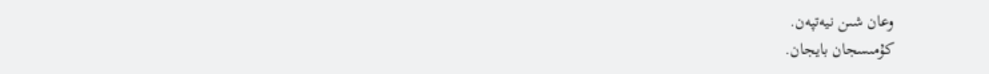وعان شىن نيەتپەن.
كۇمىسجان بايجان.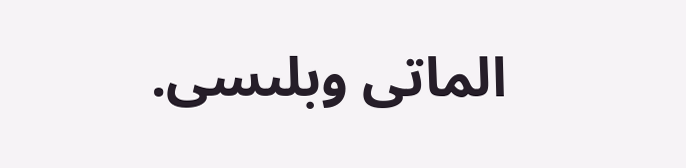الماتى وبلىسى.